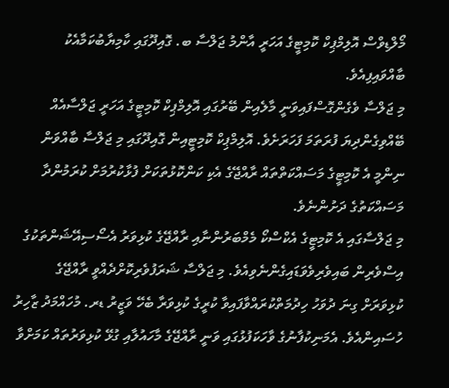މޯލްޑިވްސް އޮލިމްޕިކް ކޮމިޓީގެ އަހަރީ އާންމު ޖަލްސާ ބ. ގޮއިދޫގައި ކާމިޔާބުކަމާއެކު ބާއްވައިފިއެވެ.
މި ޖަލްސާ ވެގެންގޮސްފައިވަނީ މާލެއިން ބޭރުގައި އޮލިމްޕިކް ކޮމިޓީގެ އަހަރީ ޖަލްސާއެއް ބޭއްވިގެންދިޔަ ފުރަތަމަ ފަހަރަށެވެ. އޮލިމްޕިކް ކޮމިޓީއިން ގޮއިދޫގައި މި ޖަލްސާ ބާއްވަން ނިންމީ އެ ކޮމިޓީގެ މަސައްކަތްތައް ރާއްޖޭގެ އެކި ކަންކޮޅުތަކަށް ފުޅާކުރުމަށް ކުރަމުންދާ މަސައްކަތުގެ ދަށުންނެވެ.
މި ޖަލްސާގައި އެ ކޮމިޓީގެ އެކްސްކޯ މެމްބަރުންނާއި ރާއްޖޭގެ ކުޅިވަރު އެސޯސިއޭޝަންތަކުގެ އިސްވެރިން ބައިވެރިވެވަޑައިގެންނެވިއެވެ. މި ޖަލްސާ ޝަރަފުވެރިކޮށްދެއްވީ ރާއްޖޭގެ ކުޅިވަރަށް ގިނަ ދުވަހު ހިދުމަތްކުރައްވާފައިވާ ކުރީގެ ކުޅިވަރާ ބެހޭ ވަޒީރު ޑރ. މުހައްމަދު ޒާހިރު ހުސައިންއެވެ. އެމަނިކުފާނުގެ ވާހަކަފުޅުގައި ވަނީ ރާއްޖޭގެ މާހައުލާއި ގުޅޭ ކުޅިވަރުތައް ކަމަށްވާ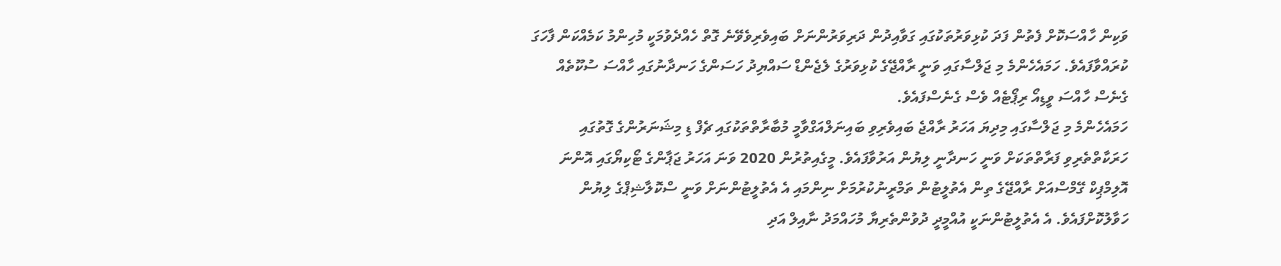ވަކިން ހާއްސަކޮށް ފެތުން ފަދަ ކުޅިވަރުތަކުގައި ގަވާއިދުން ދަރިވަރުންނަށް ބައިވެރިވެވޭނެ ގޮތް ހެއްދެވުމަކީ މުހިންމު ކަމެއްކަން ފާހަގަ ކުރައްވާފައެވެ. ހަމައެހެންމެ މި ޖަލްސާގައި ވަނީ ރާއްޖޭގެ ކުޅިވަރުގެ ލެޖެންޑް ސައްޔިދު ހަސަންގެ ހަނދާނުގައި ހާއްސަ ސުކޫތެއް ގެނެސް ހާއްސަ ވީޑިއޯ ރިޕޯޓެއް ވެސް ގެނެސްފައެވެ.
ހަމައެހެންމެ މި ޖަލްސާގައި މިދިޔަ އަހަރު ރާއްޖެ ބައިވެރިވި ބައިނަލްއަގްވާމީ މުބާރާތްތަކުގައި ޗެފް ޑި މިޝަނަރުންގެ ގޮތުގައި ހަރަކާތްތެރިވި ފަރާތްތަކަށް ވަނީ ހަނދާނީ ލިޔުން އަރުވާފައެވެ. މީގެއިތުރުން 2020 ވަނަ އަހަރު ޖަޕާންގެ ޓޯކިޔޯގައި އޮންނަ އޮލިމްޕިކް ގޭމްސްއަށް ރާއްޖޭގެ ތިން އެތުލީޓުން ތަމްރީނުކުރުމަށް ނިންމައި އެ އެތުލީޓުންނަށް ވަނީ ސްކޮލާޝިޕްގެ ލިޔުން ހަވާލުކޮށްފައެވެ. އެ އެތުލީޓުންނަކީ އުއްމީދީ ދުވުންތެރިޔާ މުހައްމަދު ނާއިލް އަދި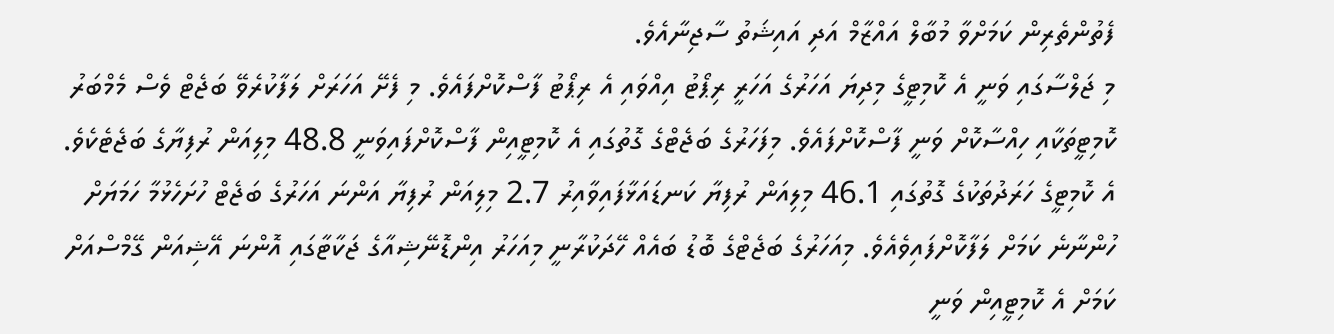ފެތުންތެރިން ކަމަށްވާ މުބާލް އައްޒާމް އަދި އައިޝަތު ސާޖިނާއެވެ.
މި ޖަލްސާގައި ވަނީ އެ ކޮމިޓީގެ މިދިޔަ އަހަރުގެ އަހަރީ ރިޕޯޓު އިއްވައި އެ ރިޕޯޓު ފާސްކޮށްފައެވެ. މި ފެށޭ އަހަރަށް ލަފާކުރެވޭ ބަޖެޓް ވެސް މެމްބަރު ކޮމިޓީތަކާއި ހިއްސާކޮށް ވަނީ ފާސްކޮށްފައެވެ. މިފަހަރުގެ ބަޖެޓްގެ ގޮތުގައި އެ ކޮމިޓީއިން ފާސްކޮށްފައިވަނީ 48.8 މިލިއަން ރުފިޔާގެ ބަޖެޓެކެވެ. އެ ކޮމިޓީގެ ހަރަދުތަކުގެ ގޮތުގައި 46.1 މިލިއަން ރުފިޔާ ކަނޑައަޅާފައިވާއިރު 2.7 މިލިއަން ރުފިޔާ އަންނަ އަހަރުގެ ބަޖެޓް ހުށަހެޅުމާ ހަމަޔަށް ހުންނާނެ ކަމަށް ލަފާކޮށްފައިވެއެވެ. މިއަހަރުގެ ބަޖެޓްގެ ބޮޑު ބައެއް ހޭދަކުރާނީ މިއަހަރު އިންޑޮނޭޝިއާގެ ޖަކާޓާގައި އޮންނަ އޭޝިއަން ގޭމްސްއަށް ކަމަށް އެ ކޮމިޓީއިން ވަނީ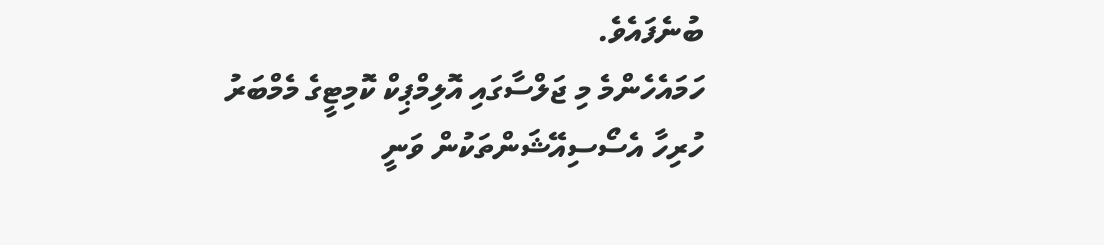ބުނެފައެވެ.
ހަމައެހެންމެ މި ޖަލްސާގައި އޮލިމްޕިކް ކޮމިޓީގެ މެމްބަރު ހުރިހާ އެސޯސިއޭޝަންތަކުން ވަނީ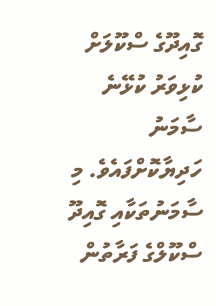ގޮއިދޫގެ ސްކޫލަށް ކުޅިވަރު ކުޅޭނެ ސާމަނު ހަދިޔާކޮށްފައެވެ. މި ސާމަނުތަކާއި ގޮއިދޫ ސްކޫލްގެ ފަރާތުން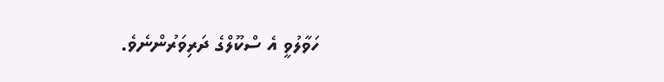ހަވާލުވީ އެ ސްކޫލްގެ ދަރިވަރުންނެވެ.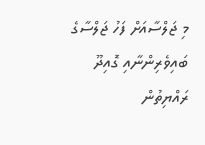މި ޖަލްސާއަށް ފަހު ޖަލްސާގެ ބައިވެރިންނާއި ގޮއިދޫ ރައްޔިތުން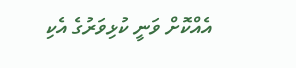އެއްކޮށް ވަނީ ކުޅިވަރުގެ އެކި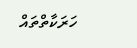ހަރަކާތްތައް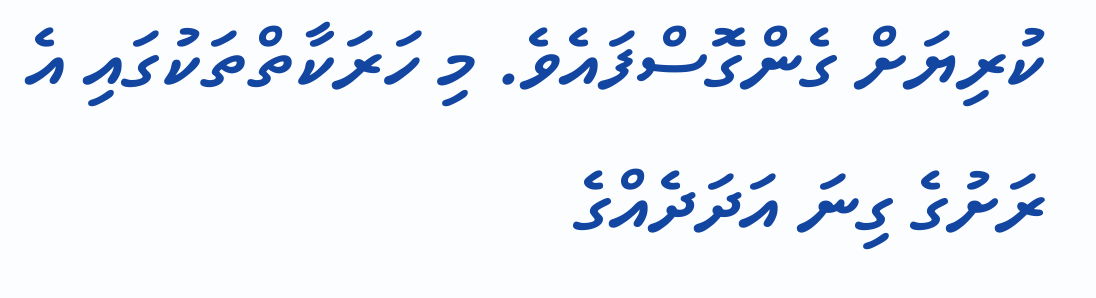ކުރިޔަށް ގެންގޮސްފައެވެ. މި ހަރަކާތްތަކުގައި އެ ރަށުގެ ގިނަ އަދަދެއްގެ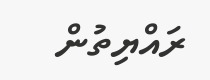ރައްޔިތުން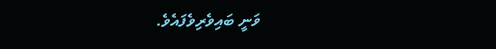ވަނީ ބައިވެރިވެފައެވެ.